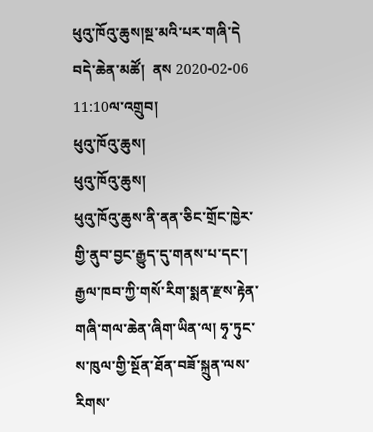ཕུའུ་ཁོའུ་ཆུས།སྔ་མའི་པར་གཞི་དེ བདེ་ཆེན་མཚོ།  ནས 2020-02-06 11:10ལ་འགྲུབ།
ཕུའུ་ཁོའུ་ཆུས།
ཕུའུ་ཁོའུ་ཆུས།
ཕུའུ་ཁོའུ་ཆུས་ནི་ནན་ཅིང་གྲོང་ཁྱེར་གྱི་ནུབ་བྱང་རྒྱུད་དུ་གནས་པ་དང་། རྒྱལ་ཁབ་ཀྱི་གསོ་རིག་སྨན་རྫས་རྟེན་གཞི་གལ་ཆེན་ཞིག་ཡིན་ལ། ཧྭ་ཏུང་ས་ཁུལ་གྱི་སྔོན་ཐོན་བཟོ་སྐྲུན་ལས་རིགས་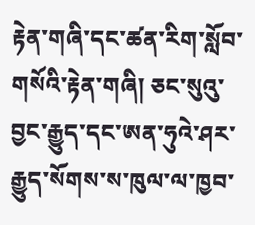རྟེན་གཞི་དང་ཚན་རིག་སློབ་གསོའི་རྟེན་གཞི། ཅང་སུའུ་བྱང་རྒྱུད་དང་ཨན་ཧུའེ་ཤར་རྒྱུད་སོགས་ས་ཁུལ་ལ་ཁྱབ་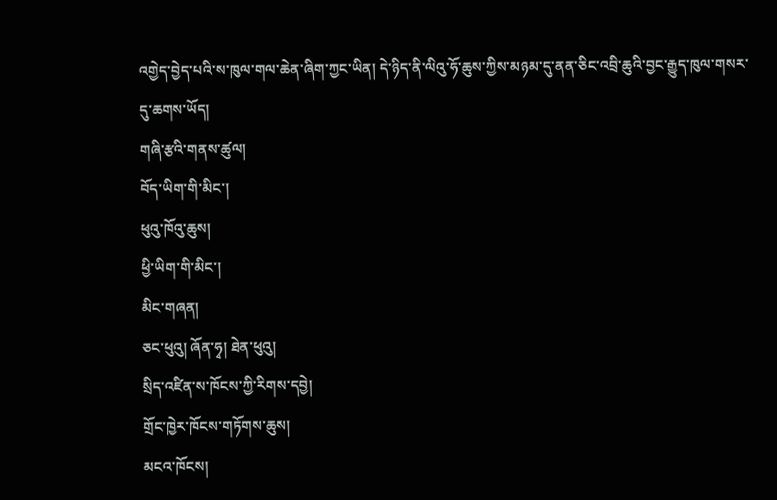འགྱེད་བྱེད་པའི་ས་ཁུལ་གལ་ཆེན་ཞིག་ཀྱང་ཡིན། དེ་ཉིད་ནི་ལིའུ་ཧོ་ཆུས་ཀྱིས་མཉམ་དུ་ནན་ཅིང་འབྲི་ཆུའི་བྱང་རྒྱུད་ཁུལ་གསར་དུ་ཆགས་ཡོད།
གཞི་རྩའི་གནས་ཚུལ།
བོད་ཡིག་གི་མིང་།
ཕུའུ་ཁོའུ་ཆུས།
ཕྱི་ཡིག་གི་མིང་།
མིང་གཞན།
ཅང་ཕུའུ། ཞོན་ཧྭ། ཐེན་ཕུའུ།
སྲིད་འཛིན་ས་ཁོངས་ཀྱི་རིགས་དབྱེ།
གྲོང་ཁྱེར་ཁོངས་གཏོགས་ཆུས།
མངའ་ཁོངས།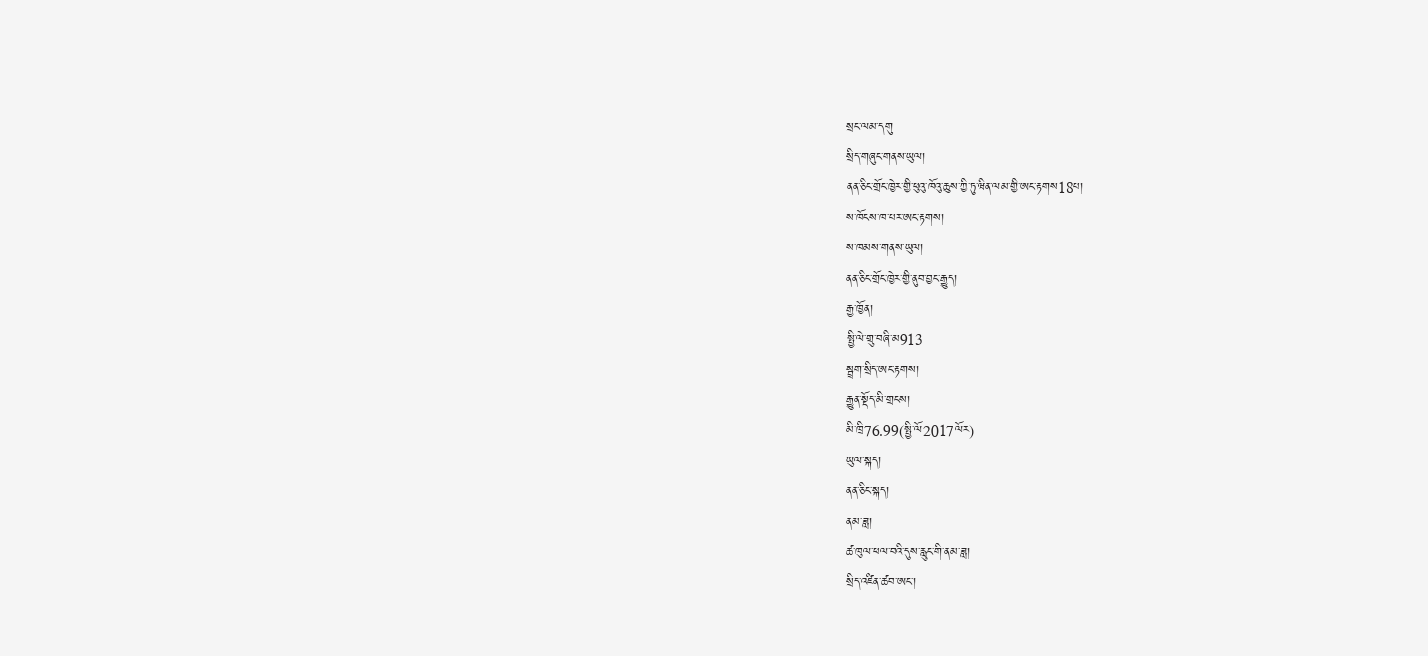སྲང་ལམ་དགུ
སྲིད་གཞུང་གནས་ཡུལ།
ནན་ཅིང་གྲོང་ཁྱེར་གྱི་ཕུའུ་ཁོའུ་ཆུས་ཀྱི་ཏུ་ཝིན་ལམ་གྱི་ཨང་རྟགས18པ།
ས་ཁོངས་ཁ་པར་ཨང་རྟགས།
ས་ཁམས་གནས་ཡུལ།
ནན་ཅིང་གྲོང་ཁྱེར་གྱི་ནུབ་བྱང་རྒྱུད།
རྒྱ་ཁྱོན།
སྤྱི་ལེ་གྲུ་བཞི་མ913
སྦྲག་སྲིད་ཨང་རྟགས།
རྒྱུན་སྡོད་མི་གྲངས།
མི་ཁྲི76.99(སྤྱི་ལོ2017ལོར)
ཡུལ་སྐད།
ནན་ཅིང་སྐད།
ནམ་ཟླ།
ཚ་ཁུལ་ཕལ་བའི་དུས་རླུང་གི་ནམ་ཟླ།
སྲིད་འཛིན་ཚབ་ཨང་།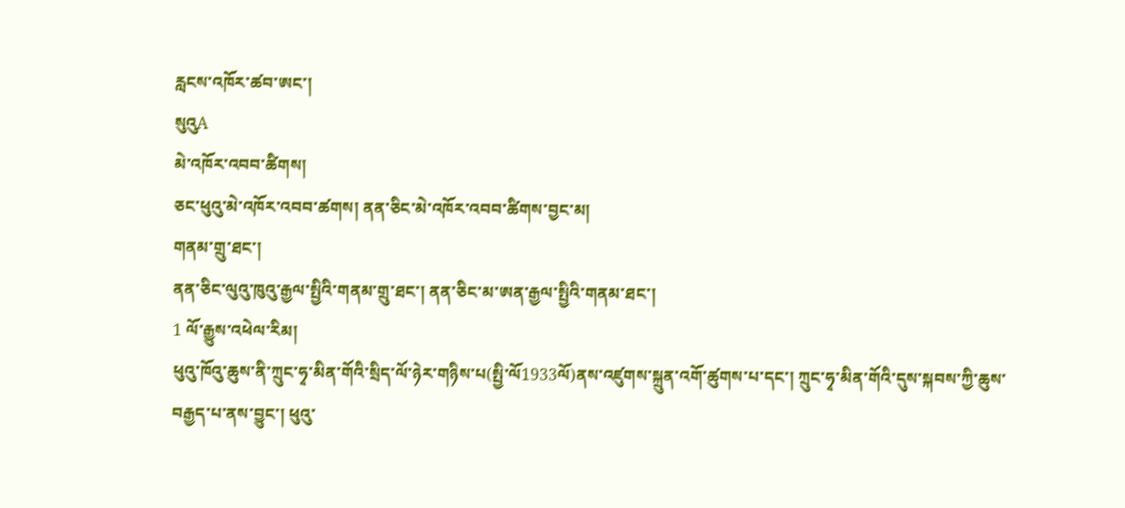རླངས་འཁོར་ཚབ་ཨང་།
སུའུA
མེ་འཁོར་འབབ་ཚིགས།
ཅང་ཕུའུ་མེ་འཁོར་འབབ་ཚགས། ནན་ཅིང་མེ་འཁོར་འབབ་ཚིགས་བྱང་མ།
གནམ་གྲུ་ཐང་།
ནན་ཅིང་ལུའུ་ཁུའུ་རྒྱལ་སྤྱིའི་གནམ་གྲུ་ཐང་། ནན་ཅིང་མ་ཨན་རྒྱལ་སྤྱིའི་གནམ་ཐང་།
1 ལོ་རྒྱུས་འཕེལ་རིམ།
ཕུའུ་ཁོའུ་ཆུས་ནི་ཀྲུང་ཧྭ་མིན་གོའི་སྲིད་ལོ་ཉེར་གཉིས་པ(སྤྱི་ལོ1933ལོ)ནས་འཛུགས་སྐྲུན་འགོ་ཚུགས་པ་དང་། ཀྲུང་ཧྭ་མིན་གོའི་དུས་སྐབས་ཀྱི་ཆུས་བརྒྱད་པ་ནས་བྱུང་། ཕུའུ་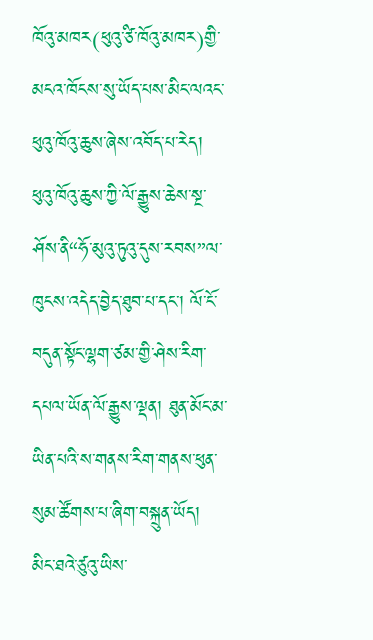ཁོའུ་མཁར(ཕུའུ་ཙི་ཁོའུ་མཁར)གྱི་མངའ་ཁོངས་སུ་ཡོད་པས་མིང་ལའང་ཕུའུ་ཁོའུ་ཆུས་ཞེས་འབོད་པ་རེད། ཕུའུ་ཁོའུ་ཆུས་ཀྱི་ལོ་རྒྱུས་ཆེས་སྔ་ཤོས་ནི“ཧོ་མུའུ་ཏུའུ་དུས་རབས”ལ་ཁུངས་འདེད་བྱེད་ཐུབ་པ་དང་། ལོ་ངོ་བདུན་སྟོང་ལྷག་ཙམ་གྱི་ཤེས་རིག་དཔལ་ཡོན་ལོ་རྒྱུས་ལྡན། ཐུན་མོང་མ་ཡིན་པའི་ས་གནས་རིག་གནས་ཕུན་སུམ་ཚོགས་པ་ཞིག་བསྐྲུན་ཡོད། མིང་ཐའེ་ཙུའུ་ཡིས་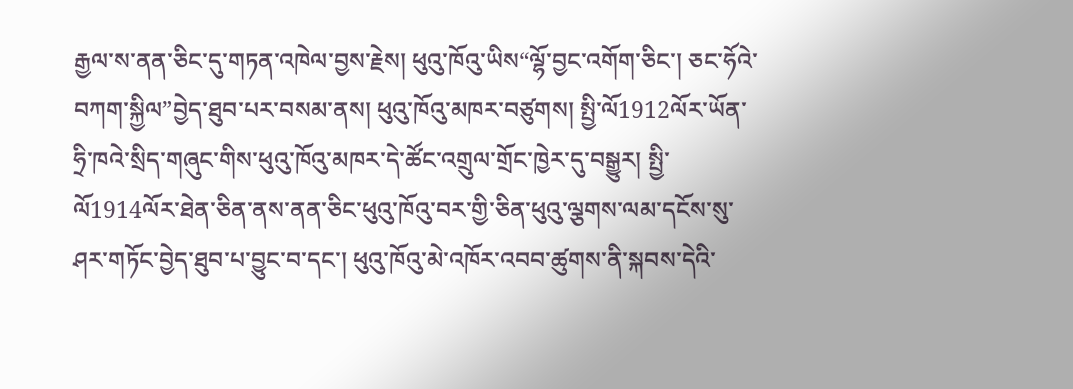རྒྱལ་ས་ནན་ཅིང་དུ་གཏན་འཁེལ་བྱས་རྗེས། ཕུའུ་ཁོའུ་ཡིས“ལྷོ་བྱང་འགོག་ཅིང་། ཅང་ཧོའེ་བཀག་སྐྱིལ”བྱེད་ཐུབ་པར་བསམ་ནས། ཕུའུ་ཁོའུ་མཁར་བཙུགས། སྤྱི་ལོ1912ལོར་ཡོན་ཧྲི་ཁའེ་སྲིད་གཞུང་གིས་ཕུའུ་ཁོའུ་མཁར་དེ་ཚོང་འགྲུལ་གྲོང་ཁྱེར་དུ་བསྒྱུར། སྤྱི་ལོ1914ལོར་ཐེན་ཅིན་ནས་ནན་ཅིང་ཕུའུ་ཁོའུ་བར་གྱི་ཅིན་ཕུའུ་ལྕགས་ལམ་དངོས་སུ་ཤར་གཏོང་བྱེད་ཐུབ་པ་བྱུང་བ་དང་། ཕུའུ་ཁོའུ་མེ་འཁོར་འབབ་ཚུགས་ནི་སྐབས་དེའི་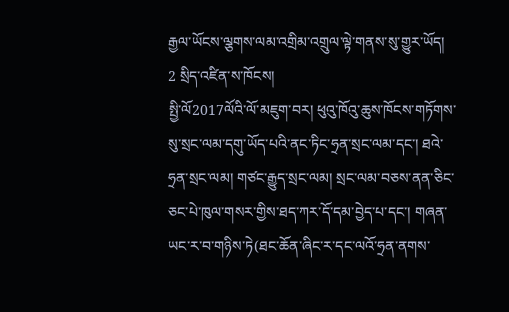རྒྱལ་ཡོངས་ལྕགས་ལམ་འགྲིམ་འགྲུལ་ལྟེ་གནས་སུ་གྱུར་ཡོད།
2 སྲིད་འཛིན་ས་ཁོངས།
སྤྱི་ལོ2017ལོའི་ལོ་མཇུག་བར། ཕུའུ་ཁོའུ་ཆུས་ཁོངས་གཏོགས་སུ་སྲང་ལམ་དགུ་ཡོད་པའི་ནང་ཏིང་ཧྲན་སྲང་ལམ་དང་། ཐའེ་ཧྲན་སྲང་ལམ། གཙང་རྒྱུད་སྲང་ལམ། སྲང་ལམ་བཅས་ནན་ཅིང་ཅང་པེ་ཁུལ་གསར་གྱིས་ཐད་ཀར་དོ་དམ་བྱེད་པ་དང་། གཞན་ཡང་ར་བ་གཉིས་ཏེ(ཐང་ཆོན་ཞིང་ར་དང་ལའོ་ཧྲན་ནགས་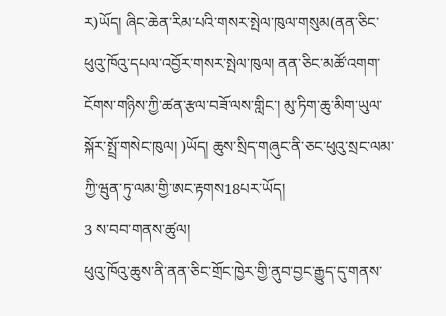ར)ཡོད། ཞིང་ཆེན་རིམ་པའི་གསར་སྤེལ་ཁུལ་གསུམ(ནན་ཅིང་ཕུའུ་ཁོའུ་དཔལ་འབྱོར་གསར་སྤེལ་ཁུལ། ནན་ཅིང་མཚོ་འགག་ངོགས་གཉིས་ཀྱི་ཚན་རྩལ་བཟོ་ལས་གླིང་། མུ་ཏིག་ཆུ་མིག་ཡུལ་སྐོར་སྤྲོ་གསེང་ཁུལ། )ཡོད། ཆུས་སྲིད་གཞུང་ནི་ཅང་ཕུའུ་སྲང་ལམ་ཀྱི་ཝུན་ཏུ་ལམ་གྱི་ཨང་རྟགས18པར་ཡོད།
3 ས་བབ་གནས་ཚུལ།
ཕུའུ་ཁོའུ་ཆུས་ནི་ནན་ཅིང་གྲོང་ཁྱེར་གྱི་ནུབ་བྱང་རྒྱུད་དུ་གནས་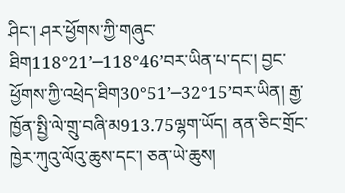ཤིང་། ཤར་ཕྱོགས་ཀྱི་གཞུང་ཐིག118°21’─118°46’བར་ཡིན་པ་དང་། བྱང་ཕྱོགས་ཀྱི་འཕྲེད་ཐིག30°51’─32°15’བར་ཡིན། རྒྱ་ཁྱོན་སྤྱི་ལེ་གྲུ་བཞི་མ913.75ལྷག་ཡོད། ནན་ཅིང་གྲོང་ཁྱེར་ཀུའུ་ལོའུ་ཆུས་དང་། ཅན་ཡེ་ཆུས།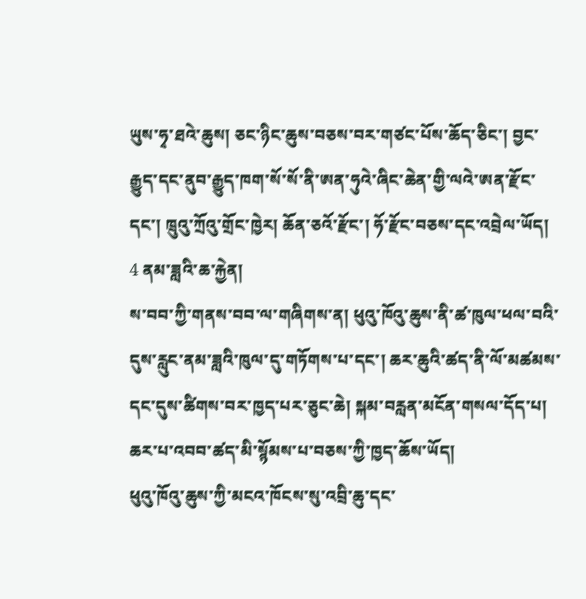ཡུས་ཧྭ་ཐའེ་ཆུས། ཅང་ཉིང་ཆུས་བཅས་བར་གཙང་པོས་ཆོད་ཅིང་། བྱང་རྒྱུད་དང་ནུབ་རྒྱུད་ཁག་སོ་སོ་ནི་ཨན་ཧུའེ་ཞིང་ཆེན་གྱི་ལའེ་ཨན་རྫོང་དང་། ཁྲུའུ་ཀྲོའུ་གྲོང་ཁྱེར། ཆོན་ཅའོ་རྫོང་། ཧོ་རྫོང་བཅས་དང་འབྲེལ་ཡོད།
4 ནམ་ཟླའི་ཆ་རྐྱེན།
ས་བབ་ཀྱི་གནས་བབ་ལ་གཞིགས་ན། ཕུའུ་ཁོའུ་ཆུས་ནི་ཚ་ཁུལ་ཕལ་བའི་དུས་རླུང་ནམ་ཟླའི་ཁུལ་དུ་གཏོགས་པ་དང་། ཆར་ཆུའི་ཚད་ནི་ལོ་མཚམས་དང་དུས་ཚིགས་བར་ཁྱད་པར་ཅུང་ཆེ། སྐམ་བརླན་མངོན་གསལ་དོད་པ། ཆར་པ་འབབ་ཚད་མི་སྙོམས་པ་བཅས་ཀྱི་ཁྱད་ཆོས་ཡོད།
ཕུའུ་ཁོའུ་ཆུས་ཀྱི་མངའ་ཁོངས་སུ་འབྲི་ཆུ་དང་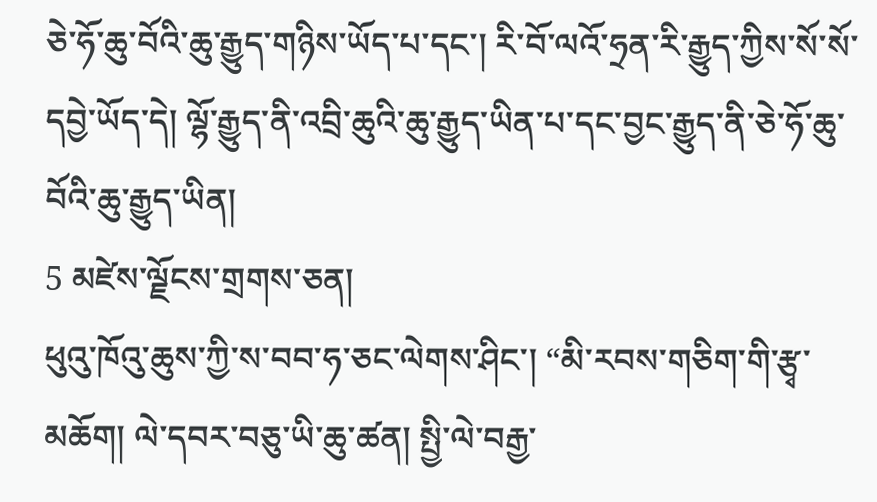ཅེ་ཧོ་ཆུ་བོའི་ཆུ་རྒྱུད་གཉིས་ཡོད་པ་དང་། རི་བོ་ལའོ་ཧྲན་རི་རྒྱུད་ཀྱིས་སོ་སོ་དབྱེ་ཡོད་དེ། ལྷོ་རྒྱུད་ནི་འབྲི་ཆུའི་ཆུ་རྒྱུད་ཡིན་པ་དང་བྱང་རྒྱུད་ནི་ཅེ་ཧོ་ཆུ་བོའི་ཆུ་རྒྱུད་ཡིན།
5 མཛེས་ལྗོངས་གྲགས་ཅན།
ཕུའུ་ཁོའུ་ཆུས་ཀྱི་ས་བབ་ཧ་ཅང་ལེགས་ཤིང་། “མི་རབས་གཅིག་གི་རྩྭ་མཆོག། ལེ་དབར་བཅུ་ཡི་ཆུ་ཚན། སྤྱི་ལེ་བརྒྱ་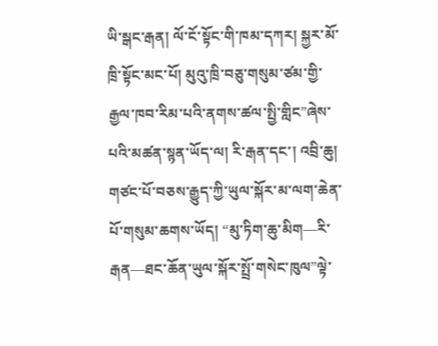ཡི་སྒང་རྒན། ལོ་ངོ་སྟོང་གི་ཁམ་དཀར། སྐྱར་མོ་ཁྲི་སྟོང་མང་པོ། མུའུ་ཁྲི་བཅུ་གསུམ་ཙམ་གྱི་རྒྱལ་ཁབ་རིམ་པའི་ནགས་ཚལ་སྤྱི་གླིང”ཞེས་པའི་མཚན་སྙན་ཡོད་ལ། རི་རྒན་དང་། འབྲི་ཆུ། གཙང་པོ་བཅས་རྒྱུད་ཀྱི་ཡུལ་སྐོར་མ་ལག་ཆེན་པོ་གསུམ་ཆགས་ཡོད། “མུ་ཏིག་ཆུ་མིག—རི་རྒན—ཐང་ཆོན་ཡུལ་སྐོར་སྤྲོ་གསེང་ཁུལ”ལྟེ་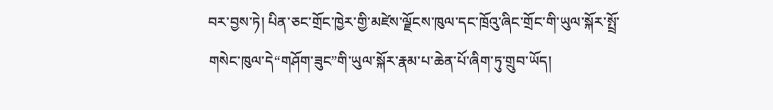བར་བྱས་ཏེ། པིན་ཅང་གྲོང་ཁྱེར་གྱི་མཛེས་ལྗོངས་ཁུལ་དང་ཁྲོའུ་ཞིང་གྲོང་གི་ཡུལ་སྐོར་སྤྲོ་གསེང་ཁུལ་དེ“གཤོག་ཟུང”གི་ཡུལ་སྐོར་རྣམ་པ་ཆེན་པོ་ཞིག་ཏུ་གྲུབ་ཡོད།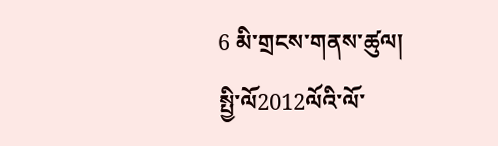6 མི་གྲངས་གནས་ཚུལ།
སྤྱི་ལོ2012ལོའི་ལོ་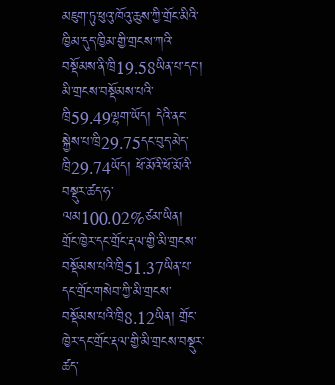མཇུག་ཏུ་ཕུའུ་ཁོའུ་ཆུས་ཀྱི་གྲོང་མིའི་ཁྱིམ་དུད་ཁྱིམ་གྱི་གྲངས་ཀའི་བསྡོམས་ནི་ཁྲི19.58ཡིན་པ་དང་། མི་གྲངས་བསྡོམས་པའི་ཁྲི59.49ལྷག་ཡོད། དེའི་ནང་སྐྱེས་པ་ཁྲི29.75དང་བུད་མེད་ཁྲི29.74ཡོད། ཕོ་མོའི་ཕོ་མོའི་བསྡུར་ཚད་ཧ་ལམ100.02%ཙམ་ཡིན། གྲོང་ཁྱེར་དང་གྲོང་རྡལ་གྱི་མི་གྲངས་བསྡོམས་པའི་ཁྲི51.37ཡིན་པ་དང་གྲོང་གསེབ་ཀྱི་མི་གྲངས་བསྡོམས་པའི་ཁྲི8.12ཡིན། གྲོང་ཁྱེར་དང་གྲོང་རྡལ་གྱི་མི་གྲངས་བསྡུར་ཚད་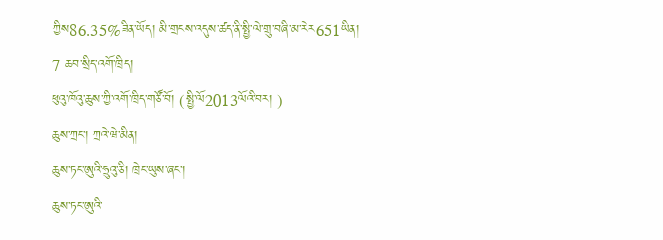ཀྱིས86.35%ཟིན་ཡོད། མི་གྲངས་འདུས་ཚད་ནི་སྤྱི་ལེ་གྲུ་བཞི་མ་རེར651ཡིན།
7 ཆབ་སྲིད་འགོ་ཁྲིད།
ཕུའུ་ཁོའུ་ཆུས་ཀྱི་འགོ་ཁྲིད་གཙོ་བོ། (སྤྱི་ལོ2013ལོའི་བར། )
ཆུས་ཀྲང་། ཀྲའེ་ཝེ་མིན།
ཆུས་ཏང་ཨུའི་ཧྲུའུ་ཅི། ཁྲེང་ཡུས་ཞང་།
ཆུས་ཏང་ཨུའི་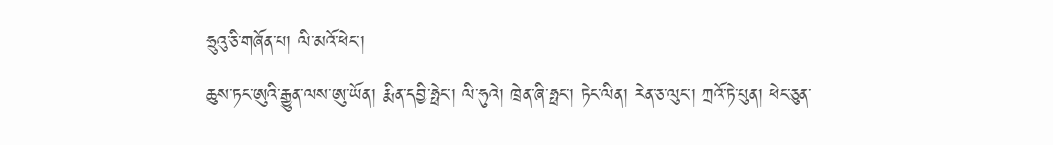ཧྲུའུ་ཅི་གཞོན་པ། ལི་མའོ་ཕེང་།
ཆུས་ཏང་ཨུའི་རྒྱུན་ལས་ཨུ་ཡོན། རྨིན་དབྱི་ཧྥེང་། ལི་ཧུའེ། ཁྲེན་ཞི་ཧྥང་། ཏེང་ལིན། རེན་ཅ་ལུང་། ཀྲའོ་ཏེ་པུན། ཕེང་ཅུན་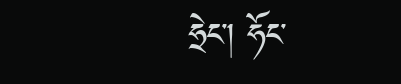ཧྲེང་། ཧོང་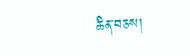ཆིན་བཅས།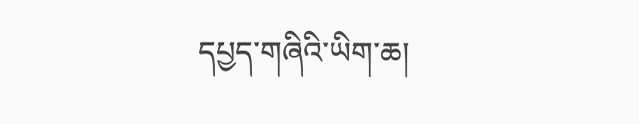དཔྱད་གཞིའི་ཡིག་ཆ།